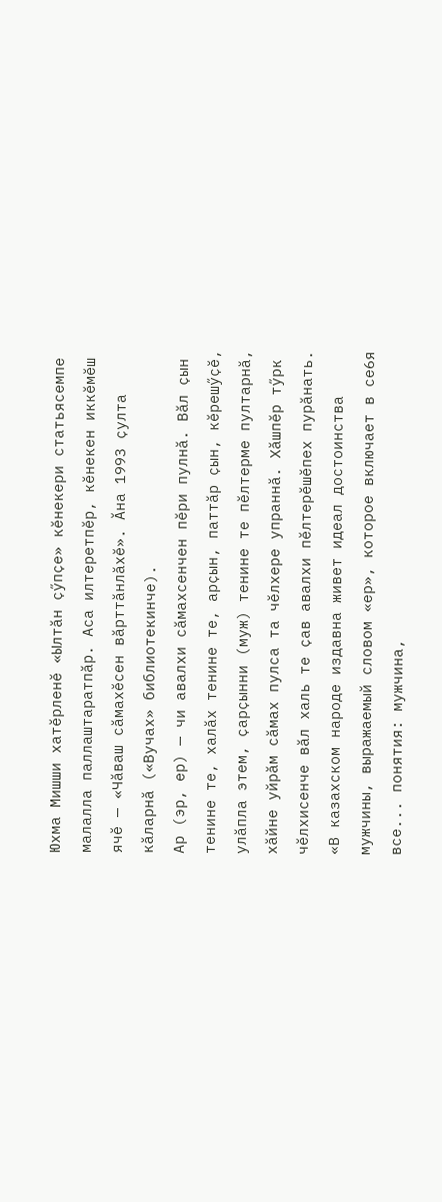Юхма Мишши хатӗрленӗ «Ылтӑн ҫӳпҫе» кӗнекери статьясемпе малалла паллаштаратпӑр. Аса илтеретпӗр, кӗнекен иккӗмӗш ячӗ — «Чӑваш сӑмахӗсен вӑрттӑнлӑхӗ». Ӑна 1993 ҫулта кӑларнӑ («Вучах» библиотекинче).
Ар (эр, ер) — чи авалхи сӑмахсенчен пӗри пулнӑ. Вӑл ҫын тенине те, халӑх тенине те, арҫын, паттӑр ҫын, кӗрешӳҫӗ, улӑпла этем, ҫарҫынни (муж) тенине те пӗлтерме пултарнӑ, хӑйне уйрӑм сӑмах пулса та чӗлхере упраннӑ. Хӑшпӗр тӳрк чӗлхисенче вӑл халь те ҫав авалхи пӗлтерӗшӗпех пурӑнать. «В казахском народе издавна живет идеал достоинства мужчины, выражаемый словом «ер», которое включает в се6я все... понятия: мужчина,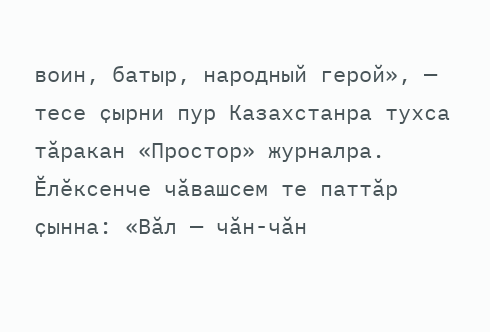воин, батыр, народный герой», — тесе ҫырни пур Казахстанра тухса тӑракан «Простор» журналра. Ӗлӗксенче чӑвашсем те паттӑр ҫынна: «Вӑл — чӑн-чӑн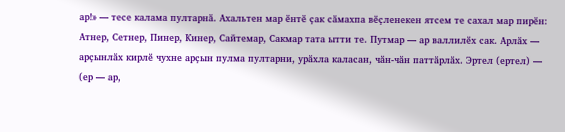ар!» — тесе калама пултарнӑ. Ахальтен мар ӗнтӗ ҫак сӑмахпа вӗҫленекен ятсем те сахал мар пирӗн: Атнер, Сетнер, Пинер, Кинер, Сайтемар, Сакмар тата ытти те. Путмар — ар валлилӗх сак. Арлӑх — арҫынлӑх кирлӗ чухне арҫын пулма пултарни, урӑхла каласан, чӑн-чӑн паттӑрлӑх. Эртел (ертел) — (ер — ар,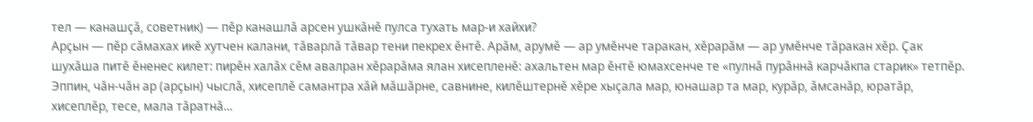тел — канашҫӑ, советник) — пӗр канашлӑ арсен ушкӑнӗ пулса тухать мар-и хайхи?
Арҫын — пӗр сӑмахах икӗ хутчен калани, тӑварлӑ тӑвар тени пекрех ӗнтӗ. Арӑм, арумӗ — ар умӗнче таракан, хӗрарӑм — ар умӗнче тӑракан хӗр. Ҫак шухӑша питӗ ӗненес килет: пирӗн халӑх сӗм авалран хӗрарӑма ялан хисепленӗ: ахальтен мар ӗнтӗ юмахсенче те «пулнӑ пурӑннӑ карчӑкпа старик» тетпӗр. Эппин, чӑн-чӑн ар (арҫын) чыслӑ, хисеплӗ самантра хӑй мӑшӑрне, савнине, килӗштернӗ хӗре хыҫала мар, юнашар та мар, курӑр, ӑмсанӑр, юратӑр, хисеплӗр, тесе, мала тӑратнӑ...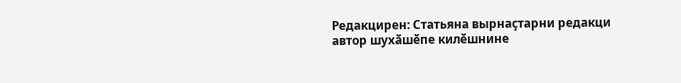Редакцирен: Статьяна вырнаҫтарни редакци автор шухӑшӗпе килӗшнине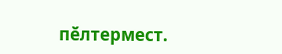пӗлтермест.